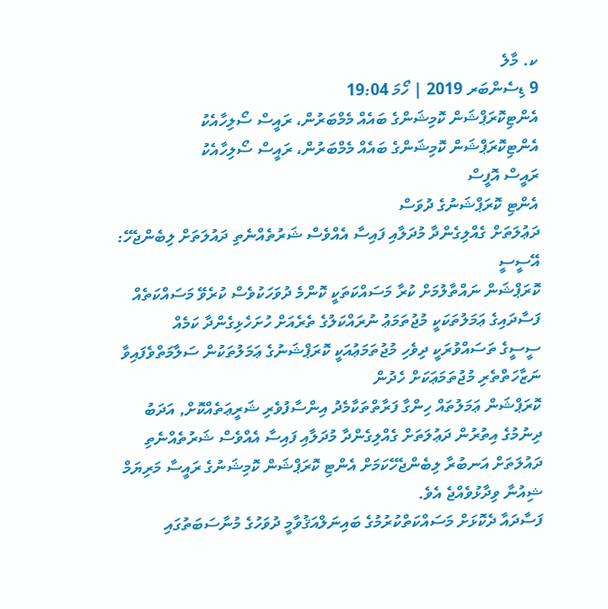ކ. މާލެ
9 ޑިސެންބަރ 2019 | ހޯމަ 19:04
އެންޓިކޮރަޕްޝަން ކޮމިޝަންގެ ބައެއް މެމްބަރުން، ރައީސް ސޯލިހާއެކު
އެންޓިކޮރަޕްޝަން ކޮމިޝަންގެ ބައެއް މެމްބަރުން، ރައީސް ސޯލިހާއެކު
ރައީސް އޮފީސް
އެންޓި ކޮރަޕްޝަނުގެ ދުވަސް
ދަޢުލަތަށް ގެއްލިގެންދާ މުދަލާއި ފައިސާ އެއްވެސް ޝަރުތެއްނެތި ދައުލަތަށް ލިބެންޖެހޭ: އޭސީސީ
ކޮރަޕްޝަން ނައްތާލުމަށް ކުރާ މަސައްކަތަކީ ކޮންމެ ދުވަހަކުވެސް ކުރެވޭ މަސައްކަތެއް
ފަސާދައިގެ ޢަމަލުތަކަކީ މުޖުތަމަޢު ނުރައްކަލުގެ ތެރެއަށް ހުށަހެޅިގެންދާ ކަމެއް
ސީސީގެ ތަސައްވުރަކީ ދިވެހި މުޖުތަމަޢުއަކީ ކޮރަޕްޝަނުގެ ޢަމަލުތަކުން ސަލާމަތްވެފައިވާ ނަޒާހަތްތެރި މުޖުތަމަޢަކަށް ހެދުން
ކޮރަޕްޝަން ޢަމަލުތައް ހިންގާ ފަރާތްތަކާމެދު އިންސާފުވެރި ޝަރީޢަތެއްކޮށް, އަދަބު ދިނުމުގެ އިތުރުން ދަޢުލަތަށް ގެއްލިގެންދާ މުދަލާއި ފައިސާ އެއްވެސް ޝަރުތެއްނެތި ދައުލަތަށް އަނބުރާ ލިބެންޖެހޭކަމަށް އެންޓި ކޮރަޕްޝަން ކޮމިޝަނުގެ ރައީސާ މަރިޔަމް ޝިއުނާ ވިދާޅުވެއްޖެ އެވެ.
ފަސާދައާ ދެކޮޅަށް މަސައްކަތްކުރުމުގެ ބައިނަލްއަޤުވާމީ ދުވަހުގެ މުނާސަބަތުގައި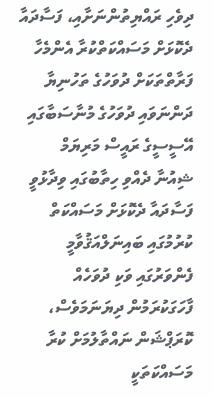ދިވެހި ރައްޔިތުންނަށާއި، ފަސާދައާ ދެކޮޅަށް މަސައްކަތްކުރާ އެންމެހާ ފަރާތްތަކަށް ދުވަހުގެ ތަހުނިޔާ ދަންނަވައި ދުވަހުގެ މުނާސަބާގައި އޭސީސީގެ ރައީސް މަރިޔަމް ޝިއުނާ ދެއްވި ހިތާބުގައި ވިދާޅުވީ ފަސާދައާ ދެކޮޅަށް މަސައްކަތް ކުރުމުގައި ބައިނަލްއަޤުވާމީ ފެންވަރުގައި ވަކި ދުވަހެއް ފާހަގަކުރަމުން ދިޔަނަމަވެސް، ކޮރަޕްޝަން ނައްތާލުމަށް ކުރާ މަސައްކަތަކީ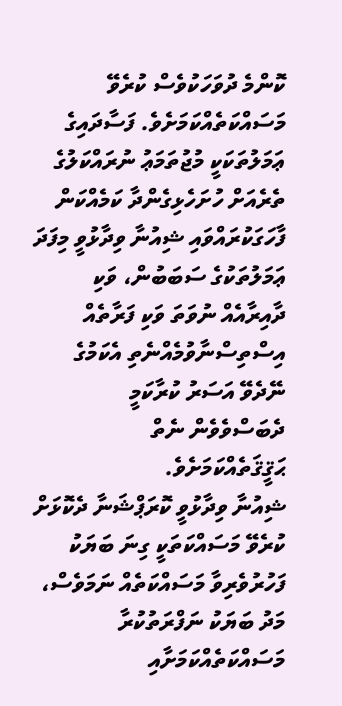ކޮންމެ ދުވަހަކުވެސް ކުރެވޭ މަސައްކަތެއްކަމަށެވެ. ފަސާދައިގެ ޢަމަލުތަކަކީ މުޖުތަމަޢު ނުރައްކަލުގެ ތެރެއަށް ހުށަހެޅިގެންދާ ކަމެއްކަން ފާހަގަކުރައްވައި ޝިއުނާ ވިދާޅުވީ މިފަދަ ޢަމަލުތަކުގެ ސަބަބުން، ވަކި ދާއިރާއެއް ނުވަތަ ވަކި ފަރާތެއް އިސްތިސްނާވުމެއްނެތި އެކަމުގެ ނޭދެވޭ އަސަރު ކުރާކަމީ ދެބަސްވެވެން ނެތް ޙަޤީޤަތެއްކަމަށެވެ.
ޝިއުނާ ވިދާޅުވީ ކޮރަޕްޝަނާ ދެކޮޅަށް ކުރެވޭ މަސައްކަތަކީ ގިނަ ބަޔަކު ފަހުރުވެރިވާ މަސައްކަތެއް ނަމަވެސް، މަދު ބަޔަކު ނަފްރަތުކުރާ މަސައްކަތެއްކަމަށާއި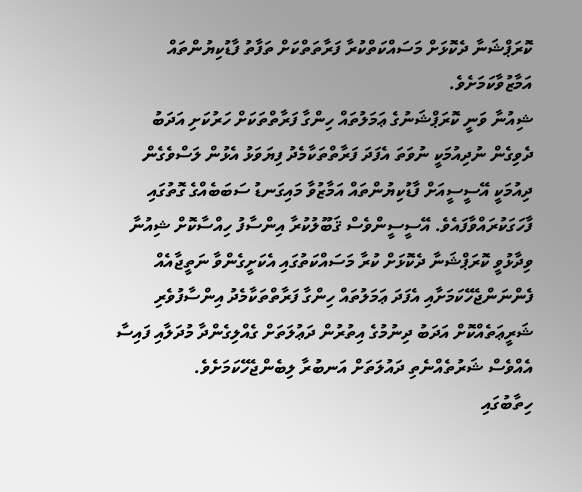ކޮރަޕްޝަނާ ދެކޮޅަށް މަސައްކަތްކުރާ ފަރާތަތްކަށް ތަފާތު ފާޑުކިޔުންތައް އަމާޒުވާކަމަށެވެ.
ޝިއުނާ ވަނީ ކޮރަޕްޝަނުގެ ޢަމަލުތައް ހިންގާ ފަރާތްތަކަށް ހަރުކަށި އަދަބު ދެވިގެން ނުދިއުމަކީ ނުވަތަ އެފަދަ ފަރާތްތަކާމެދު ފިޔަވަޅު އެޅުން ލަސްވެގެން ދިއުމަކީ އޭސީސީއަށް ފާޑުކިޔުންތައް އަމާޒުވާ މައިގަނޑު ސަބަބެއްގެ ގޮތުގައި ފާހަގަކުރައްވާފައެވެ. އޭސީސީންވެސް ޤަބޫލުކުރާ އިންސާފު ހިއްސާކޮށް ޝިއުނާ ވިދާޅުވީ ކޮރަޕްޝަނާ ދެކޮޅަށް ކުރާ މަސައްކަތުގައި އެކަށީގެންވާ ނަތީޖާއެއް ފެންނަންޖެހޭކަމަށާއި އެފަދަ ޢަމަލުތައް ހިންގާ ފަރާތްތަކާމެދު އިންސާފުވެރި ޝަރީޢަތެއްކޮށް އަދަބު ދިނުމުގެ އިތުރުން ދަޢުލަތަށް ގެއްލިގެންދާ މުދަލާއި ފައިސާ އެއްވެސް ޝަރުތެއްނެތި ދައުލަތަށް އަނބުރާ ލިބެންޖެހޭކަމަށެވެ.
ހިތާބުގައި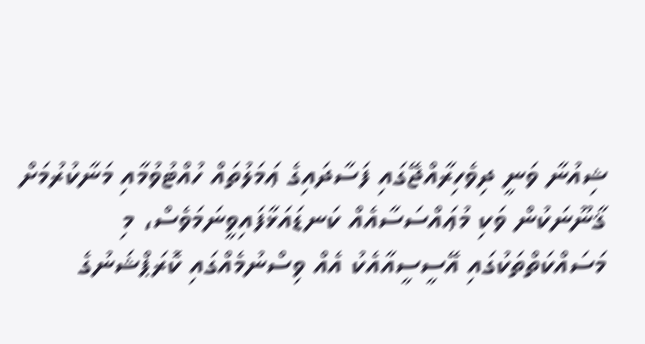ޝިއުނާ ވަނީ ދިވެހިރާއްޖޭގައި ފަސާދައިގެ ޢަމަލުތައް ހުއްޓުވުމާއި މަނާކުރުމަށް ޤާނޫނަކުން ވަކި މުޢައްސަސާއެއް ކަނޑައަޅާފައިވީނަމަވެސް، މި މަސައްކަތްތަކުގައި އޭސީސީއާއެކު އެއް ވިސްނުމެއްގައި ކޮރަޕްޝަނުގެ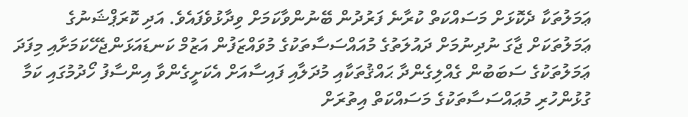ޢަމަލުތަކާ ދެކޮޅަށް މަސައްކަތް ކުރާނެ ފަރުދުން ބޭނުންވާކަމަށް ވިދާޅުވެފައެވެ. އަދި ކޮރަޕްޝަނުގެ ޢަމަލުތަކަށް ޖާގަ ނުދިނުމަށް ދައުލަތުގެ މުއައްސަސާތަކުގެ މުވައްޒަފުން އަޒުމް ކަނޑައަޅަންޖެހޭކަމަށާއި މިފަދަ ޢަމަލުތަކުގެ ސަބަބުން ގެއްލިގެންދާ ޙައްޤުތަކާއި މުދަލާއި ފައިސާއަށް އެކަށީގެންވާ އިންސާފު ހޯދުމުގައި ކަމާ ގުޅުންހުރި މުޢައްސަސާތަކުގެ މަސައްކަތް އިތުރަށް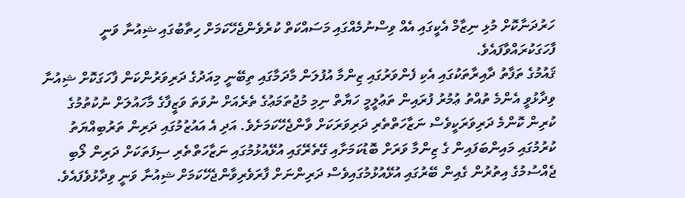ހަރުދަނާކޮށް މުޅި ނިޒާމް އެކީގައި އެއް ވިސްނުމެއްގައި މަސައްކަތް ކުރެވެންޖެހޭކަމަށް ހިތާބުގައި ޝިއުނާ ވަނީ ފާހަގަކުރައްވާފައެވެ.
ޤައުމުގެ ތަފާތު ދާއިރާތަކުގައި އެކި ފެންވަރުގައި ޒިންމާ އުފުލަން މާދަމާގައި ތިބޭނީ މިއަދުގެ ދަރިވަރުންކަން ފާހަގަކޮށް ޝިއުނާ ވިދާޅުވީ އެންމެ ތުއްތު ޢުމުރު ފުރައިން ތަޢުލީމީ ހަޔާތް ނިމި މުޖުތަމަޢުގެ ތެރެއަށް ނުވަތަ ވަޒީފާގެ މާހައުލަށް ނުކުތުމުގެ ކުރިން ކޮންމެ ދަރިވަރަކީވެސް ނަޒާހަތްތެރި ދަރިވަރަކަށް ވާންޖެހޭކަމަށެވެ. އަދި އެ އައުޒުމުގައި ދަރިން ތަރުބިއްޔަތު ކުރުމުގައި މައިންބަފައިން ގެ ޒިންމާ ވަރަށް ބޮޑުކަމަށާއި ގޭތެރޭގައި އުޅޭއުޅުމުގައި ނަޒާހަތްތެރި ސިފަތަކަށް ދަރިން ލޯބި ޖެއްސުމުގެ އިތުރުން ގެއިން ބޭރުގައި އުޅޭއުޅުމުގައިވެސް ދަރިންނަށް ފާރަވެރިވާންޖެހޭކަމަށް ޝިއުނާ ވަނީ ވިދާޅުވެފައެވެ.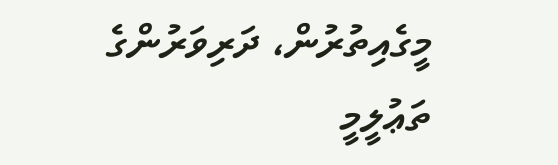މީގެއިތުރުން، ދަރިވަރުންގެ ތަޢުލީމީ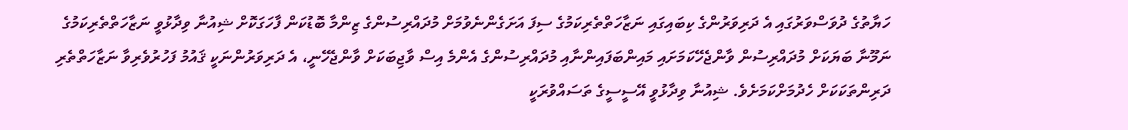ހަޔާތުގެ ދުވަސްވަރުގައި އެ ދަރިވަރުންގެ ކިބައިގައި ނަޒާހަތްތެރިކަމުގެ ސިފަ އަށަގެންނެވުމަށް މުދައްރިސުންގެ ޒިންމާ ބޮޑުކަން ފާހަގަކޮށް ޝިއުނާ ވިދާޅުވީ ނަޒާހަތްތެރިކަމުގެ ނަމޫނާ ބަޔަކަށް މުދައްރިސުން ވާންޖެހޭކަމަށައި މައިންބަފައިންނާއި މުދައްރިސުންގެ އެންމެ އިސް ވާޖިބަކަށް ވާންޖެހޭނީ، އެ ދަރިވަރުންނަކީ ޤައުމު ފަހުރުވެރިވާ ނަޒާހަތްތެރި ދަރިންތަކަކަށް ހެދުމަށްކަމަށެވެ. ޝިއުނާ ވިދާޅުވީ އޭސީސީގެ ތަސައްވުރަކީ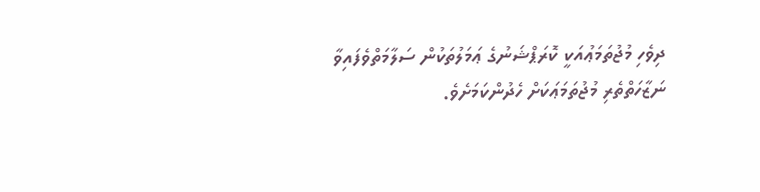ދިވެހި މުޖުތަމަޢުއަކީ ކޮރަޕްޝަނުގެ ޢަމަލުތަކުން ސަލާމަތްވެފައިވާ ނަޒާހަތްތެރި މުޖުތަމަޢަކަށް ހެދުންކަމަށެވެ.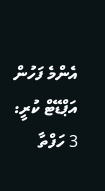އެންމެ ފަހުން އަޕްޑޭޓް ކުރީ: 3 ހަފްތާ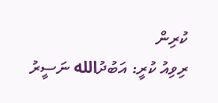ކުރިން
ރިވިއު ކުރީ: އަބުދުالله ނަސީރު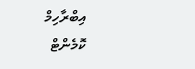އިބްރާހިމް
ކޮމެންޓް